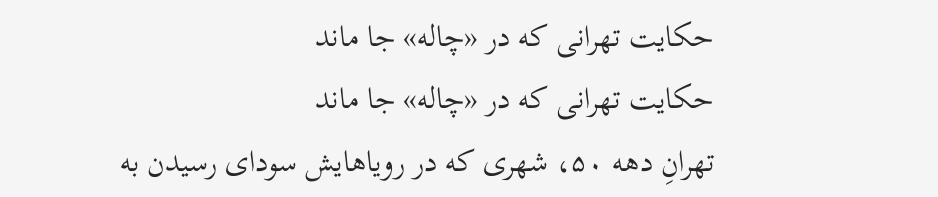حکایت تهرانی که در «چاله» جا ماند
حکایت تهرانی که در «چاله» جا ماند
تهرانِ دهه ۵۰، شهری که در رویاهایش سودای رسیدن به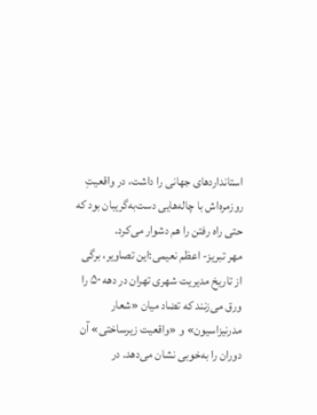استانداردهای جهانی را داشت، در واقعیتِ روزمره‌اش با چاله‌هایی دست‌به‌گریبان بود که حتی راه رفتن را هم دشوار می‌کرد.
مهر تبریز- اعظم نعیمی:این تصاویر، برگی از تاریخ مدیریت شهری تهران در دهه ۵۰ را ورق می‌زنند که تضاد میان «شعار مدرنیزاسیون» و «واقعیت زیرساختی» آن دوران را به‌خوبی نشان می‌دهد. در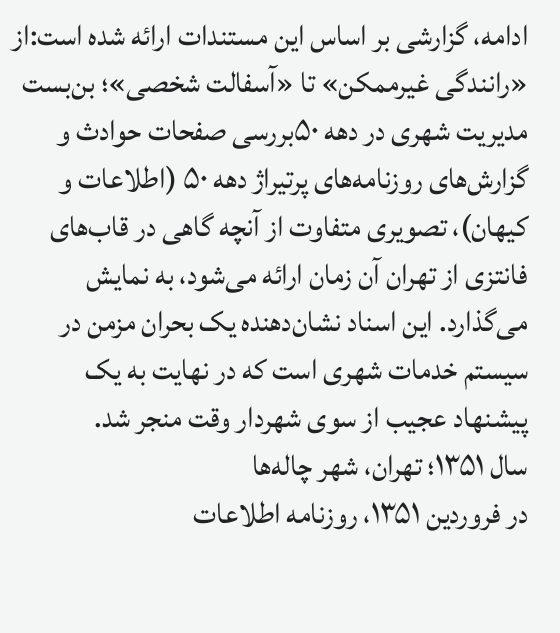ادامه، گزارشی بر اساس این مستندات ارائه شده است:از «رانندگی غیرممکن» تا «آسفالت شخصی»؛ بن‌بست مدیریت شهری در دهه ۵۰بررسی صفحات حوادث و گزارش‌های روزنامه‌های پرتیراژ دهه ۵۰ (اطلاعات و کیهان)، تصویری متفاوت از آنچه گاهی در قاب‌های فانتزی از تهران آن زمان ارائه می‌شود، به نمایش می‌گذارد. این اسناد نشان‌دهنده یک بحران مزمن در سیستم خدمات شهری است که در نهایت به یک پیشنهاد عجیب از سوی شهردار وقت منجر شد.
سال ۱۳۵۱؛ تهران، شهر چاله‌ها
در فروردین ۱۳۵۱، روزنامه اطلاعات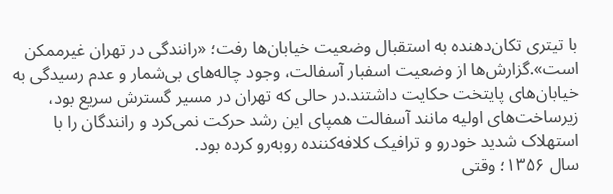با تیتری تکان‌دهنده به استقبال وضعیت خیابان‌ها رفت؛ «رانندگی در تهران غیرممکن است».گزارش‌ها از وضعیت اسفبار آسفالت، وجود چاله‌های بی‌شمار و عدم رسیدگی به خیابان‌های پایتخت حکایت داشتند.در حالی که تهران در مسیر گسترش سریع بود، زیرساخت‌های اولیه مانند آسفالت همپای این رشد حرکت نمی‌کرد و رانندگان را با استهلاک شدید خودرو و ترافیک کلافه‌کننده روبه‌رو کرده بود.
سال ۱۳۵۶؛ وقتی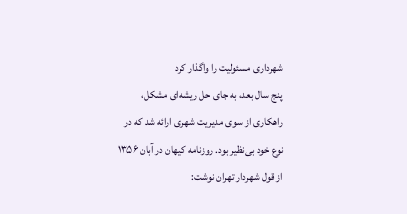شهرداری مسئولیت را واگذار کرد
پنج سال بعد، به جای حل ریشه‌ای مشکل، راهکاری از سوی مدیریت شهری ارائه شد که در نوع خود بی‌نظیر بود. روزنامه کیهان در آبان ۱۳۵۶ از قول شهردار تهران نوشت: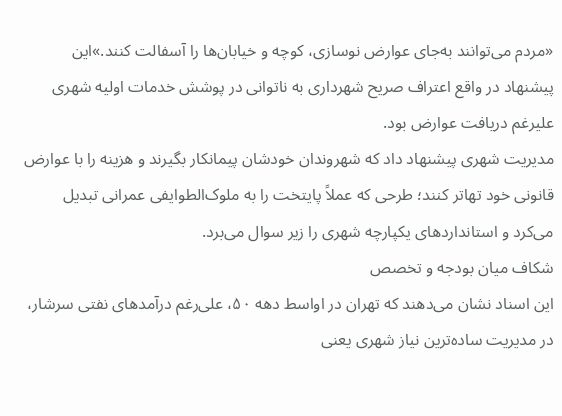«مردم می‌توانند به‌جای عوارض نوسازی، کوچه و خیابان‌ها را آسفالت کنند.»این پیشنهاد در واقع اعتراف صریح شهرداری به ناتوانی در پوشش خدمات اولیه شهری علیرغم دریافت عوارض بود.
مدیریت شهری پیشنهاد داد که شهروندان خودشان پیمانکار بگیرند و هزینه را با عوارض قانونی خود تهاتر کنند؛ طرحی که عملاً پایتخت را به ملوک‌الطوایفی عمرانی تبدیل می‌کرد و استانداردهای یکپارچه شهری را زیر سوال می‌برد.
شکاف میان بودجه و تخصص
این اسناد نشان می‌دهند که تهران در اواسط دهه ۵۰، علی‌رغم درآمدهای نفتی سرشار، در مدیریت ساده‌ترین نیاز شهری یعنی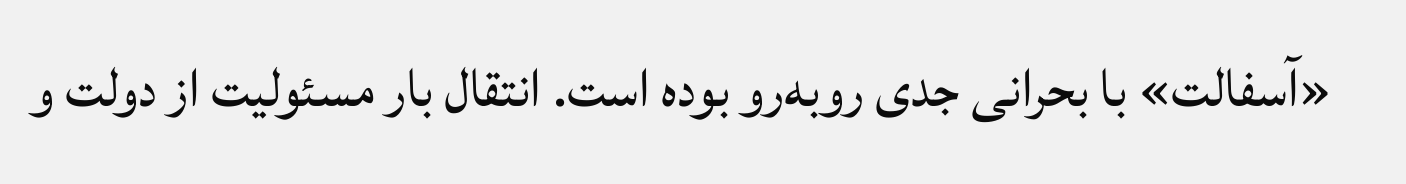«آسفالت» با بحرانی جدی روبه‌رو بوده است. انتقال بار مسئولیت از دولت و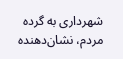شهرداری به گرده مردم، نشان‌دهنده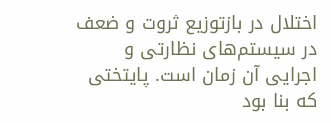اختلال در بازتوزیع ثروت و ضعف در سیستم‌های نظارتی و اجرایی آن زمان است. پایتختی که بنا بود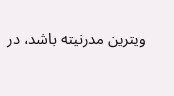ویترین مدرنیته باشد، در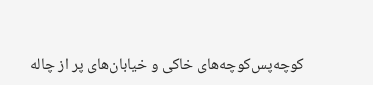کوچه‌پس‌کوچه‌های خاکی و خیابان‌های پر از چاله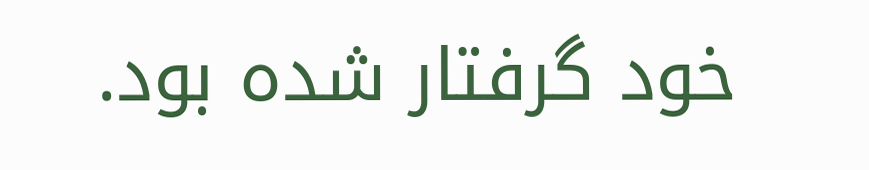خود گرفتار شده بود.